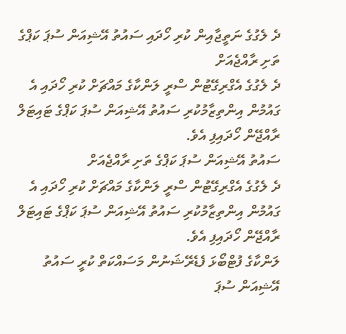ދެ ލެގުގެ ނަތީޖާއިން ކުރި ހޯދައި ސައުތު އޭޝިއަން ސުޕަ ކަޕްގެ ތަށި ރާއްޖެއަށް
ދެ ލެގުގެ އެގްރިގޭޓުން ސްރީ ލަންކާގެ މައްޗަށް ކުރި ހޯދައި އެ ގައުމުން އިންތިޒާމުކުރި ސައުތު އޭޝިއަން ސުޕަ ކަޕްގެ ޓައިޓަލް ރާއްޖޭން ހޯދައިފި އެވެ.
ސައުތު އޭޝިއަން ސުޕަ ކަޕްގެ ތަށި ރާއްޖެއަށް
ދެ ލެގުގެ އެގްރިގޭޓުން ސްރީ ލަންކާގެ މައްޗަށް ކުރި ހޯދައި އެ ގައުމުން އިންތިޒާމުކުރި ސައުތު އޭޝިއަން ސުޕަ ކަޕްގެ ޓައިޓަލް ރާއްޖޭން ހޯދައިފި އެވެ.
ލަންކާގެ ފުޓްބޯޅަ ފެޑެރޭޝަނުން މަސައްކަތް ކުރީ ސައުތު އޭޝިއަން ސުޕަ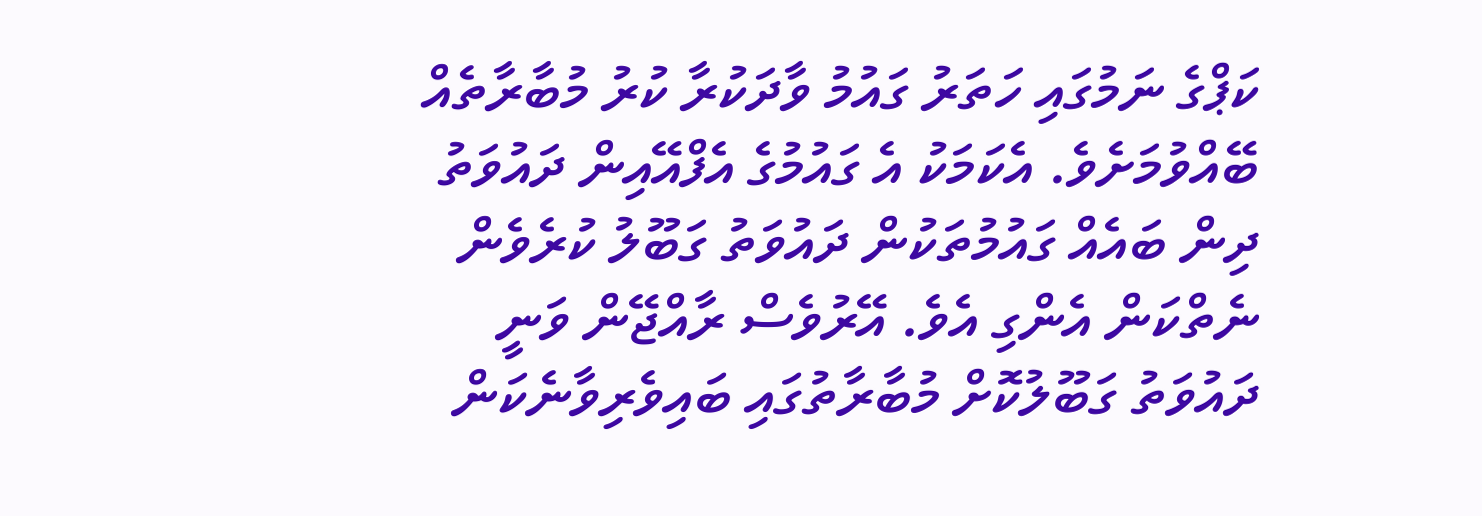ކަޕްގެ ނަމުގައި ހަތަރު ގައުމު ވާދަކުރާ ކުރު މުބާރާތެއް ބޭއްވުމަށެވެ. އެކަމަކު އެ ގައުމުގެ އެފްއޭއިން ދައުވަތު ދިން ބައެއް ގައުމުތަކުން ދައުވަތު ގަބޫލު ކުރެވެން ނެތްކަން އެންގި އެވެ. އޭރުވެސް ރާއްޖޭން ވަނީ ދައުވަތު ގަބޫލުކޮށް މުބާރާތުގައި ބައިވެރިވާނެކަން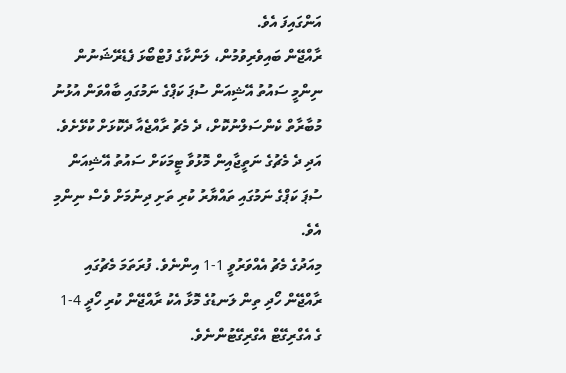އަންގައިފަ އެވެ.
ރާއްޖޭން ބައިވެރިވުމުން، ލަންކާގެ ފުޓްބޯޅަ ފެޑެރޭޝަނުން ނިންމީ ސައުތު އޭޝިއަން ސުޕަ ކަޕްގެ ނަމުގައި ބާއްވަން އުޅުނު މުބާރާތް ކެންސަލްނުކޮށް، ދެ މެޗު ރާއްޖެއާ ދެކޮޅަށް ކުޅޭށެވެ. އަދި ދެ މެޗުގެ ނަތީޖާއިން މޮޅުވާ ޓީމަކަށް ސައުތު އޭޝިއަން ސުޕަ ކަޕްގެ ނަމުގައި ތައްޔާރު ކުރި ތަށި ދިނުމަށް ވެސް ނިންމި އެވެ.
މިއަދުގެ މެޗު އެއްވަރުވީ 1-1 އިންނެވެ. ފުރަތަމަ މެޗުގައި ރާއްޖޭން ހޯދި ތިން ލަނޑުގެ މޮޅާ އެކު ރާއްޖޭން ކުރި ހޯދީ 4-1 ގެ އެގްރިގޭޓް އެގްރިގޭޓުންނެވެ.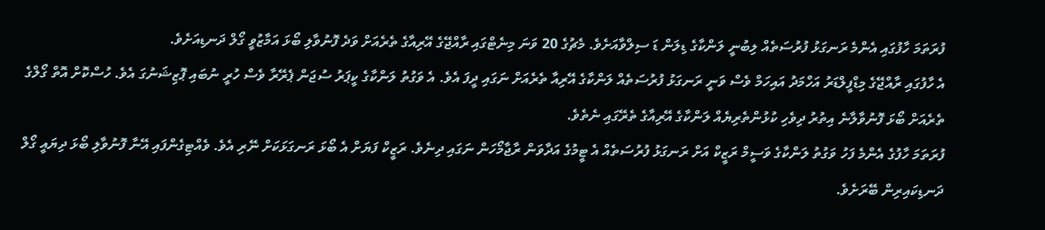ފުރަތަމަ ހާފުގައި އެންމެ ރަނގަޅު ފުރުސަތެއް ލިބުނީ ލަންކާގެ ޑިލަން ޑަ ސިލްވާއަށެވެ. މެޗުގެ 20 ވަނަ މިނެޓްގައި ރާއްޖޭގެ އޭރިއާގެ ތެރެއަށް ވަދެ ފޮނުވާލި ބޯޅަ އަމާޒުވީ ގޯލް ދަނޑިއަށެވެ.
އެ ހާފުގައި ރާއްޖޭގެ މިޑްފީލްޑަރު އަހްމަދު އައިހަމް ވެސް ވަނީ ރަނގަޅު ފުރުސަތެއް ލަންކާގެ އޭރިއާ ތެރެއަށް ނަގައި ދީފަ އެވެ. އެ ވަގުތު ލަންކާގެ ކީޕަރު ސުޖަން ޕެރޭރާ ވެސް ހުރީ ނުބައި ޕޮޒިޝަނުގަ އެވެ. ހުސްކޮށް އޮތް ގޯލްގެ ތެރެއަށް ބޯޅަ ފޮނުވާލާނެ އިތުރު ދިވެހި ކުޅުންތެރިޔެއް ލަންކާގެ އޭރިއާގެ ތެރޭގައި ނެތެވެ.
ފުރަތަމަ ހާފުގެ އެންމެ ފަހު ވަގުތު ލަންކާގެ ވަސީމް ރަޒީކް އަށް ރަނގަޅު ފުރުސަތެއް އެ ޓީމުގެ އަދާވަން ރާޖާމޯހަން ނަގައި ދިނެވެ. ރަޒީކް ފަޔަށް އެ ބޯޅަ ރަނގަޅަކަށް ނޭރި އެވެ. ވެއްޓިގެންފައި އޭނާ ފޮނުވާލި ބޯޅަ ދިޔައީ ގޯލް ދަނޑިކައިރިން ބޭރަށެވެ.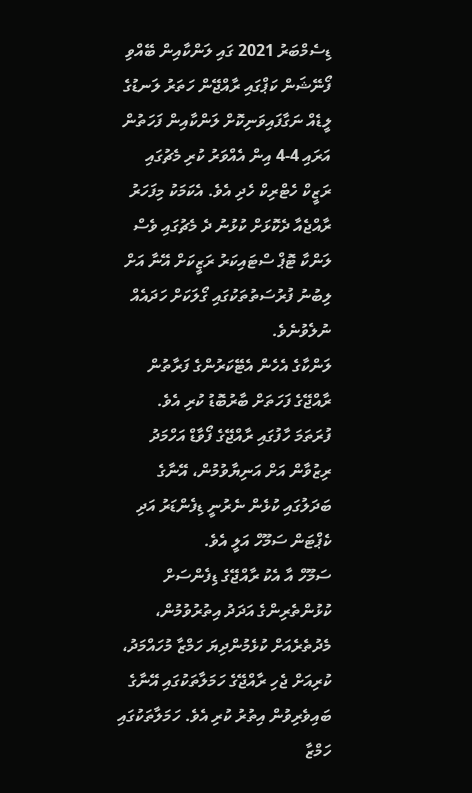ޑިސެމްބަރު 2021 ގައި ލަންކާއިން ބޭއްވި ފޯނޭޝަން ކަޕްގައި ރާއްޖޭން ހަތަރު ލަނޑުގެ ލީޑެއް ނަގާފައިވަނިކޮށް ލަންކާއިން ފަހަތުން އަރައި 4-4 އިން އެއްވަރު ކުރި މެޗުގައި ރަޒީކް ހެޓްރިކް ހެދި އެވެ. އެކަމަކު މިފަހަރު ރާއްޖެއާ ދެކޮޅަށް ކުޅުނު ދެ މެޗުގައި ވެސް ލަންކާ ޓޮޕް ސްޓައިކަރު ރަޒީކަށް އޭނާ އަށް ލިބުނު ފުރުސަތުތަކުގައި ގޯލަކަށް ހަދައެއް ނުލެވުނެވެ.
ލަންކާގެ އެހެން އެޓޭކަރުންގެ ފަރާތުން ރާއްޖޭގެ ފަހަތަށް ބާރުބޮޑު ކުރި އެވެ. ފުރަތަމަ ހާފުގައި ރާއްޖޭގެ ފޯވާޑް އަހްމަދު ރިޒުވާން އަށް އަނިޔާވުމުން، އޭނާގެ ބަދަލުގައި ކުޅެން ނެރުނީ ޑިފެންޑަރު އަދި ކެޕްޓަން ސަމޫހް އަލީ އެވެ.
ސަމޫހް އާ އެކު ރާއްޖޭގެ ޑިފެންސަށް ކުޅުންތެރިންގެ އަދަދު އިތުރުވުމުން، މެދުތެރެއަށް ކުޅެމުންދިޔަ ހަމްޒާ މުހައްމަދު، ކުރިއަށް ޖެހި ރާއްޖޭގެ ހަމަލާތަކުގައި އޭނާގެ ބައިވެރިވުން އިތުރު ކުރި އެވެ. ހަމަލާތަކުގައި ހަމްޒާ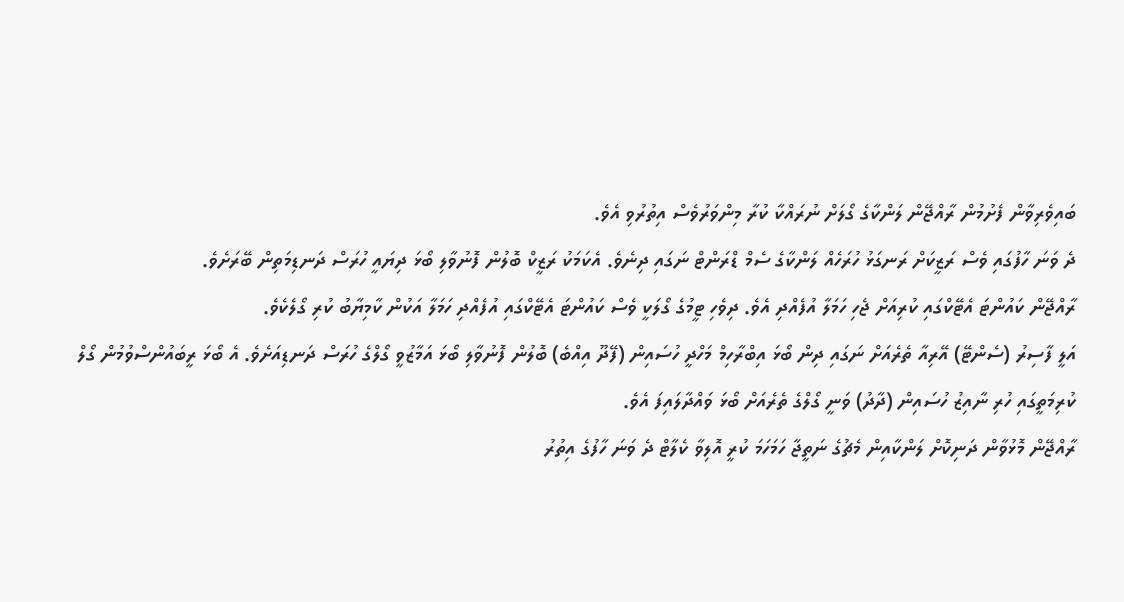ބައިވެރިވާން ފެށުމުން ރާއްޖޭން ލަންކާގެ ގޯލަށް ނުރައްކާ ކުރާ މިންވަރުވެސް އިތުރުވި އެވެ.
ދެ ވަނަ ހާފުގައި ވެސް ރަޒީކަށް ރަނގަޅު ހުރަހެއް ލަންކާގެ ސެމް ޑްރަންޓް ނަގައި ދިނެވެ. އެކަމަކު ރަޒީކް ބޮލުން ފޮނުވާލި ބޯޅަ ދިޔައީ ހުރަސް ދަނޑިމަތިން ބޭރަށެވެ.
ރާއްޖޭން ކައުންޓަ އެޓޭކްގައި ކުރިއަށް ޖެހި ހަމަލާ އުފެއްދި އެވެ. ދިވެހި ޓީމުގެ ގޯލަކީ ވެސް ކައުންޓަ އެޓޭކްގައި އުފެއްދި ހަމަލާ އަކުން ކާމިޔާބު ކުރި ގޯލެކެވެ.
އަލީ ފާސިރު (ސެންޓޭ) އޭރިއާ ތެރެއަށް ނަގައި ދިން ބޯޅަ އިބްރާހިމް މަހްދީ ހުސައިން (ފޭދޫ އިއްބެ) ބޮލުން ފޮނުވާލި ބޯޅަ އަމާޒުވީ ގޯލްގެ ހުރަސް ދަނޑިއަށެވެ. އެ ބޯޅަ ރީބައުންސްވުމުން ގޯލް ކުރިމަތީގައި ހުރި ނާއިޒު ހުސައިން (ދާދު) ވަނީ ގޯލްގެ ތެރެއަށް ބޯޅަ ވައްދާލައިފަ އެވެ.
ރާއްޖޭން މޮޅުވާން ދަނިކޮށް ލަންކާއިން މެޗުގެ ނަތީޖާ ހަމަހަމަ ކުރީ އޮލިވާ ކެލާޓް ދެ ވަނަ ހާފުގެ އިތުރު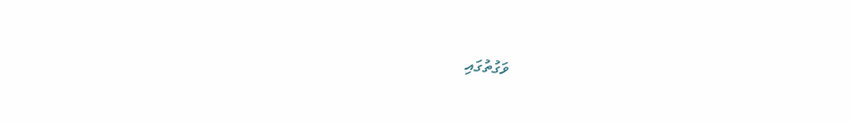ވަގުތުގައި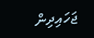ޖަހައިދިން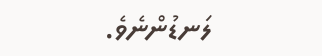ލަނޑުންނެވެ.